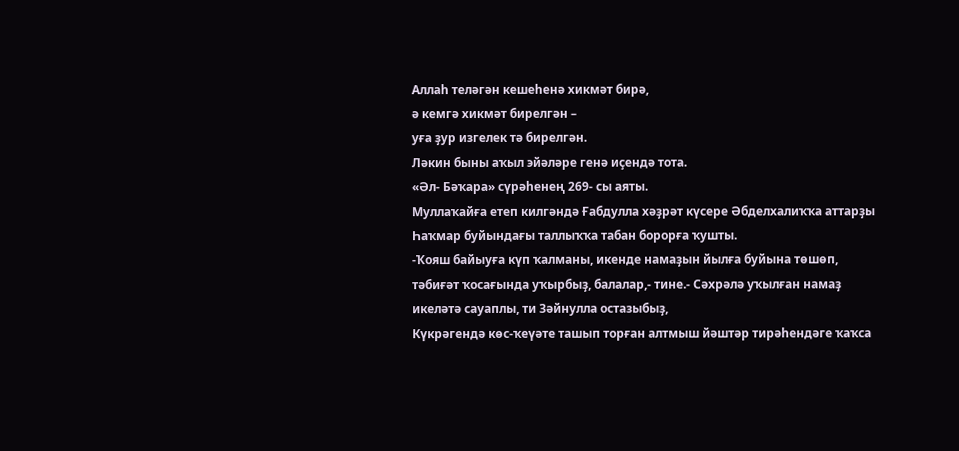Аллаһ теләгән кешеһенә хикмәт бирә,
ә кемгә хикмәт бирелгән –
уға ҙур изгелек тә бирелгән.
Ләкин быны аҡыл эйәләре генә иҫендә тота.
«Әл- Бәҡара» сүрәһенең 269- сы аяты.
Муллаҡайға етеп килгәндә Ғабдулла хәҙрәт күсере Әбделхалиҡҡа аттарҙы Һаҡмар буйындағы таллыҡҡа табан борорға ҡушты.
-Ҡояш байыуға күп ҡалманы, икенде намаҙын йылға буйына төшөп, тәбиғәт ҡосағында уҡырбыҙ, балалар,- тине.- Сәхрәлә уҡылған намаҙ икеләтә сауаплы, ти Зәйнулла остазыбыҙ,
Күкрәгендә көс-ҡеүәте ташып торған алтмыш йәштәр тирәһендәге ҡаҡса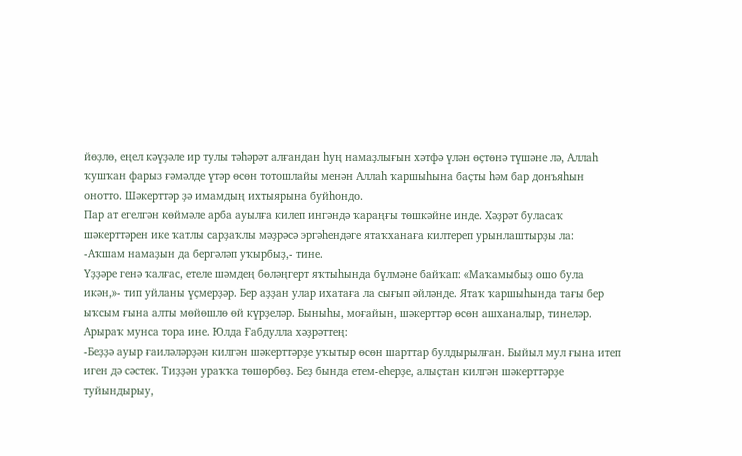йөҙлө, еңел кәүҙәле ир тулы тәһәрәт алғандан һуң намаҙлығын хәтфә үлән өҫтөнә түшәне лә, Аллаһ ҡушҡан фарыз ғәмәлде үтәр өсөн тотошлайы менән Аллаһ ҡаршыһына баҫты һәм бар донъяһын онотто. Шәкерттәр ҙә имамдың ихтыярына буйһондо.
Пар ат егелгән көймәле арба ауылға килеп ингәндә ҡараңғы төшкәйне инде. Хәҙрәт буласаҡ шәкерттәрен ике ҡатлы сарҙаҡлы мәҙрәсә эргәһендәге ятаҡханаға килтереп урынлаштырҙы ла:
-Аҡшам намаҙын да бергәләп уҡырбыҙ,- тине.
Үҙҙәре генә ҡалғас, етеле шәмдең бөләңгерт яҡтыһында бүлмәне байҡап: «Маҡамыбыҙ ошо була икән,»- тип уйланы үҫмерҙәр. Бер аҙҙан улар ихатаға ла сығып әйләнде. Ятаҡ ҡаршыһында тағы бер ыҡсым ғына алты мөйөшлө өй күрҙеләр. Быныһы, моғайын, шәкерттәр өсөн ашханалыр, тинеләр. Арыраҡ мунса тора ине. Юлда Ғабдулла хәҙрәттең:
-Беҙҙә ауыр ғаиләләрҙән килгән шәкерттәрҙе уҡытыр өсөн шарттар булдырылған. Быйыл мул ғына итеп иген дә сәстек. Тиҙҙән ураҡҡа төшөрбөҙ. Беҙ бында етем-еһерҙе, алыҫтан килгән шәкерттәрҙе туйындырыу,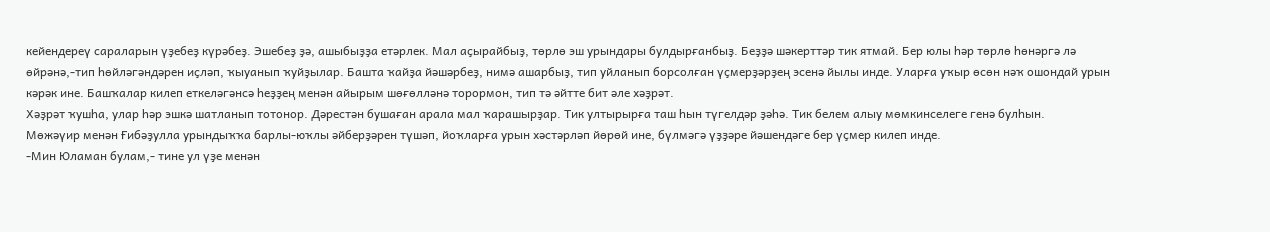кейендереү сараларын үҙебеҙ күрәбеҙ. Эшебеҙ ҙә, ашыбыҙҙа етәрлек. Мал аҫырайбыҙ, төрлө эш урындары булдырғанбыҙ. Беҙҙә шәкерттәр тик ятмай. Бер юлы һәр төрлө һөнәргә лә өйрәнә,-тип һөйләгәндәрен иҫләп, ҡыуанып ҡуйҙылар. Башта ҡайҙа йәшәрбеҙ, нимә ашарбыҙ, тип уйланып борсолған үҫмерҙәрҙең эсенә йылы инде. Уларға уҡыр өсөн нәҡ ошондай урын кәрәк ине. Башҡалар килеп еткеләгәнсә һеҙҙең менән айырым шөғөлләнә торормон, тип тә әйтте бит әле хәҙрәт.
Хәҙрәт ҡушһа, улар һәр эшкә шатланып тотонор. Дәрестән бушаған арала мал ҡарашырҙар. Тик ултырырға таш һын түгелдәр ҙәһә. Тик белем алыу мөмкинселеге генә булһын.
Мөжәүир менән Ғибәҙулла урындыҡҡа барлы-юҡлы әйберҙәрен түшәп, йоҡларға урын хәстәрләп йөрөй ине, бүлмәгә үҙҙәре йәшендәге бер үҫмер килеп инде.
-Мин Юламан булам,- тине ул үҙе менән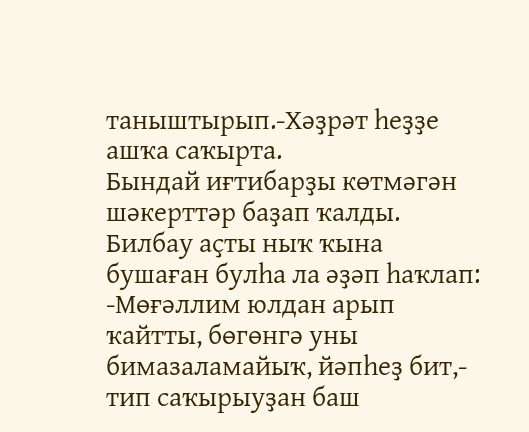таныштырып.-Хәҙрәт һеҙҙе ашҡа саҡырта.
Бындай иғтибарҙы көтмәгән шәкерттәр баҙап ҡалды. Билбау аҫты ныҡ ҡына бушаған булһа ла әҙәп һаҡлап:
-Мөғәллим юлдан арып ҡайтты, бөгөнгә уны бимазаламайыҡ, йәпһеҙ бит,- тип саҡырыуҙан баш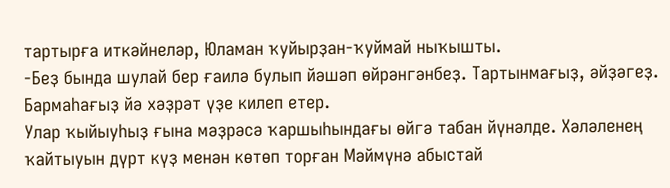тартырға иткәйнеләр, Юламан ҡуйырҙан-ҡуймай ныҡышты.
-Беҙ бында шулай бер ғаилә булып йәшәп өйрәнгәнбеҙ. Тартынмағыҙ, әйҙәгеҙ. Бармаһағыҙ йә хәҙрәт үҙе килеп етер.
Улар ҡыйыуһыҙ ғына мәҙрәсә ҡаршыһындағы өйгә табан йүнәлде. Хәләленең ҡайтыуын дүрт күҙ менән көтөп торған Мәймүнә абыстай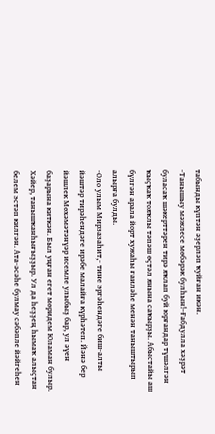табынды күптән әҙерләп ҡуйған икән.
-Танышыу мәжлесе мөбәрәк булһын!–Ғабдулла хәҙрәт буласаҡ шәкерттәрен тирә яҡлап буй юрғандар түшәлгән ҡыҫҡаҡ тояҡлы тәпәш өҫтәл янына саҡырҙы. Абыстайы аш бүлгән арала йорт хужаһы ғаиләһе менән таныштырып алырға булды.
-Оло улым Мирзазаһит,- тине эргәһендәге биш-алты йәштәр тирәһендәге ирәбе малайға күрһәтеп. Йәнә бер йәшлек Мөхәмәтәнүәр исемле улыбыҙ бар, ул әүен баҙарына киткән. Был уңған егет мөридем Юламан булыр. Хәйер, танышҡанһығыҙҙыр. Ул да һеҙҙең һымаҡ алыҫтан белем эстәп килгән. Ата-әсәһе булмау сәбәпле йәйгеһен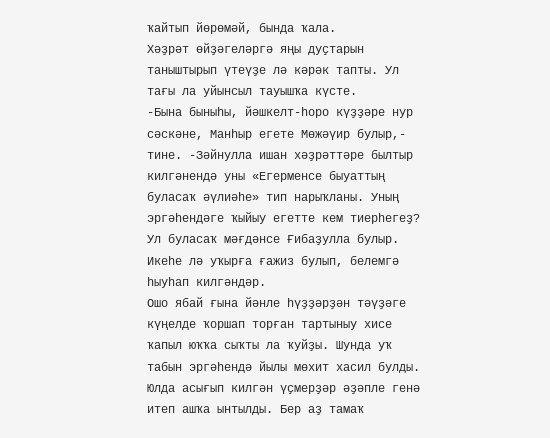ҡайтып йөрөмәй, бында ҡала.
Хәҙрәт өйҙәгеләргә яңы дуҫтарын таныштырып үтеүҙе лә кәрәк тапты. Ул тағы ла уйынсыл тауышҡа күсте.
-Бына быныһы, йәшкелт-һоро күҙҙәре нур сәскәне, Манһыр егете Мөжәүир булыр,- тине. -Зәйнулла ишан хәҙрәттәре былтыр килгәнендә уны «Егерменсе быуаттың буласаҡ әүлиәһе» тип нарыҡланы. Уның эргәһендәге ҡыйыу егетте кем тиерһегеҙ? Ул буласаҡ мәғдәнсе Ғибаҙулла булыр. Икеһе лә уҡырға ғажиз булып, белемгә һыуһап килгәндәр.
Ошо ябай ғына йәнле һүҙҙәрҙән тәүҙәге күңелде ҡоршап торған тартыныу хисе ҡапыл юҡҡа сыҡты ла ҡуйҙы. Шунда уҡ табын эргәһендә йылы мөхит хасил булды. Юлда асығып килгән үҫмерҙәр әҙәпле генә итеп ашҡа ынтылды. Бер аҙ тамаҡ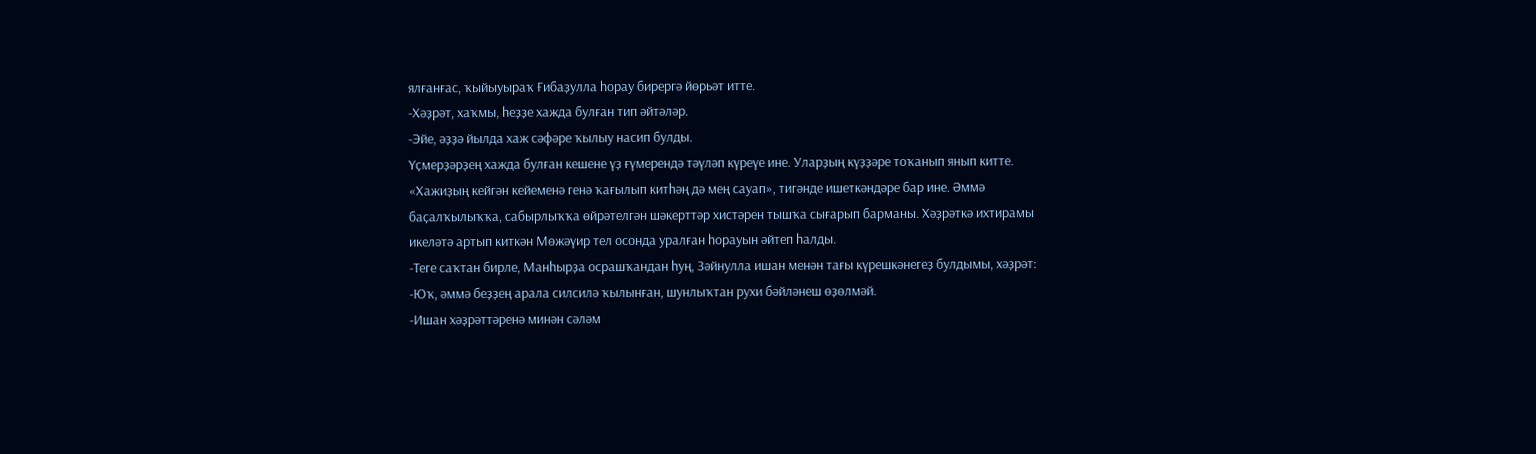ялғанғас, ҡыйыуыраҡ Ғибаҙулла һорау бирергә йөрьәт итте.
-Хәҙрәт, хаҡмы, һеҙҙе хажда булған тип әйтәләр.
-Эйе, әҙҙә йылда хаж сәфәре ҡылыу насип булды.
Үҫмерҙәрҙең хажда булған кешене үҙ ғүмерендә тәүләп күреүе ине. Уларҙың күҙҙәре тоҡанып янып китте. «Хажиҙың кейгән кейеменә генә ҡағылып китһәң дә мең сауап», тигәнде ишеткәндәре бар ине. Әммә баҫалҡылыҡҡа, сабырлыҡҡа өйрәтелгән шәкерттәр хистәрен тышҡа сығарып барманы. Хәҙрәткә ихтирамы икеләтә артып киткән Мөжәүир тел осонда уралған һорауын әйтеп һалды.
-Теге саҡтан бирле, Манһырҙа осрашҡандан һуң, Зәйнулла ишан менән тағы күрешкәнегеҙ булдымы, хәҙрәт:
-Юҡ, әммә беҙҙең арала силсилә ҡылынған, шунлыҡтан рухи бәйләнеш өҙөлмәй.
-Ишан хәҙрәттәренә минән сәләм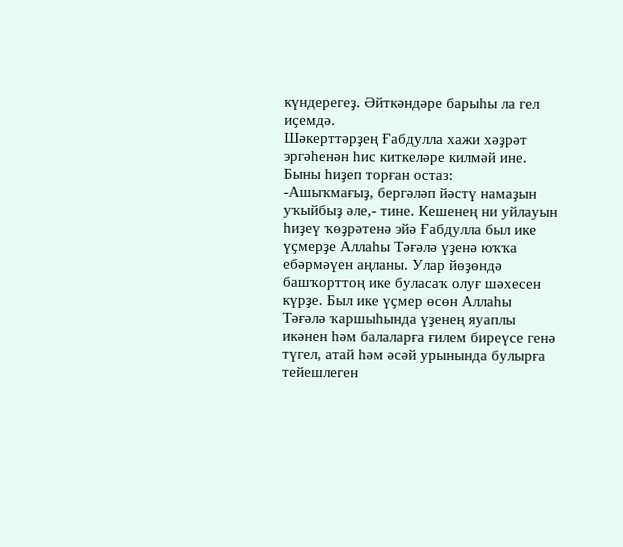күндерегеҙ. Әйткәндәре барыһы ла гел иҫемдә.
Шәкерттәрҙең Ғабдулла хажи хәҙрәт эргәһенән һис киткеләре килмәй ине. Быны һиҙеп торған остаз:
-Ашыҡмағыҙ, бергәләп йәстү намаҙын уҡыйбыҙ әле,- тине. Кешенең ни уйлауын һиҙеү ҡөҙрәтенә эйә Ғабдулла был ике үҫмерҙе Аллаһы Тәғәлә үҙенә юҡҡа ебәрмәүен аңланы. Улар йөҙөндә башҡорттоң ике буласаҡ олуғ шәхесен күрҙе. Был ике үҫмер өсөн Аллаһы Тәғәлә ҡаршыһында үҙенең яуаплы икәнен һәм балаларға ғилем биреүсе генә түгел, атай һәм әсәй урынында булырға тейешлеген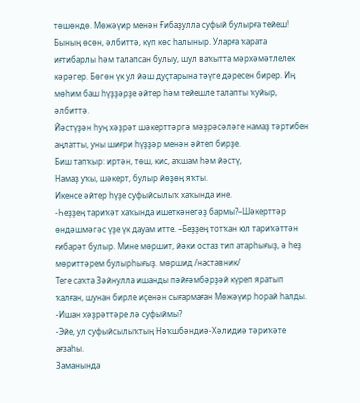төшөндө. Мөжәүир менән Ғибаҙулла суфый булырға тейеш! Бының өсөн, әлбиттә, күп көс һалыныр. Уларға ҡарата иғтибарлы һәм талапсан булыу, шул ваҡытта мәрхәмәтлелек кәрәгер. Бөгөн үк ул йәш дуҫтарына тәүге дәресен бирер. Иң мөһим баш һүҙҙәрҙе әйтер һәм тейешле талапты ҡуйыр, әлбиттә.
Йәстүҙән һуң хәҙрәт шәкерттәргә мәҙрәсәләге намаҙ тәртибен аңлатты, уны шиғри һүҙҙәр менән әйтеп бирҙе.
Биш тапҡыр: иртән, төш, кис, аҡшам һәм йәстү,
Намаҙ уҡы, шәкерт, булыр йөҙөң яҡты.
Икенсе әйтер һүҙе суфыйсылыҡ хаҡында ине.
-Һеҙҙең тариҡәт хаҡында ишеткәнегәҙ бармы?–Шәкерттәр өндәшмәгәс үҙе үк дауам итте. –Беҙҙең тотҡан юл тариҡәттән ғибарәт булыр. Мине мөршит, йәки остаз тип атарһығыҙ, ә һеҙ мөриттәрем булырһығыҙ. мөршид /наставник/
Теге саҡта Зәйнулла ишанды пәйғәмбәрҙәй күреп яратып ҡалған, шунан бирле иҫенән сығармаған Мөжәүир һорай һалды.
-Ишан хәҙрәттәре лә суфыймы?
-Эйе, ул суфыйсылыҡтың Нәҡшбәндиә-Хәлидиә тәриҡәте ағзаһы.
Заманында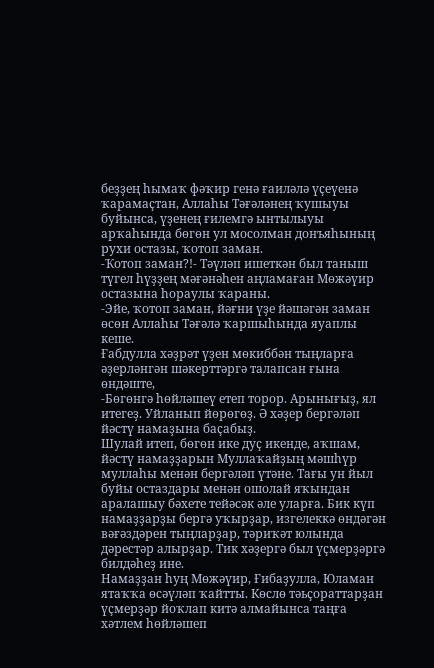беҙҙең һымаҡ фәҡир генә ғаиләлә үҫеүенә ҡарамаҫтан, Аллаһы Тәғәләнең ҡушыуы буйынса, үҙенең ғилемгә ынтылыуы арҡаһында бөгөн ул мосолман донъяһының рухи остазы, ҡотоп заман.
-Ҡотоп заман?!- Тәүләп ишеткән был таныш түгел һүҙҙең мәғәнәһен аңламаған Мөжәүир остазына һораулы ҡараны.
-Эйе, ҡотоп заман, йәғни үҙе йәшәгән заман өсөн Аллаһы Тәғәлә ҡаршыһында яуаплы кеше.
Ғабдулла хәҙрәт үҙен мөкиббән тыңларға әҙерләнгән шәкерттәргә талапсан ғына өндәште,
-Бөгөнгә һөйләшеү етеп торор. Арынығыҙ, ял итегеҙ. Уйланып йөрөгөҙ. Ә хәҙер бергәләп йәстү намаҙына баҫабыҙ.
Шулай итеп, бөгөн ике дуҫ икенде, аҡшам, йәстү намаҙҙарын Муллаҡайҙың мәшһүр муллаһы менән бергәләп үтәне. Тағы ун йыл буйы остаздары менән ошолай яҡындан аралашыу бәхете тейәсәк әле уларға. Бик күп намаҙҙарҙы бергә уҡырҙар, изгелеккә өндәгән вәғәздәрен тыңларҙар, тәриҡәт юлында дәрестәр алырҙар. Тик хәҙергә был үҫмерҙәргә билдәһеҙ ине.
Намаҙҙан һуң Мөжәүир, Ғибаҙулла, Юламан ятаҡҡа өсәүләп ҡайтты. Көслө тәьҫораттарҙан үҫмерҙәр йоҡлап китә алмайынса таңға хәтлем һөйләшеп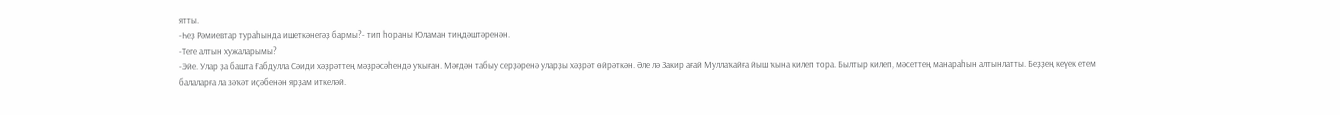ятты.
-Һеҙ Рәмиевтар тураһында ишеткәнегәҙ бармы?- тип һораны Юламан тиңдәштәренән.
-Теге алтын хужаларымы?
-Эйе. Улар ҙа башта Ғабдулла Сәиди хәҙрәттең мәҙрәсәһендә уҡыған. Мәғдән табыу серҙәренә уларҙы хәҙрәт өйрәткән. Әле лә Закир ағай Муллаҡайға йыш ҡына килеп тора. Былтыр килеп, мәсеттең манараһын алтынлатты. Беҙҙең кеүек етем балаларға ла зәҡәт иҫәбенән ярҙам иткеләй.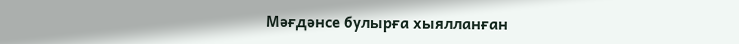Мәғдәнсе булырға хыялланған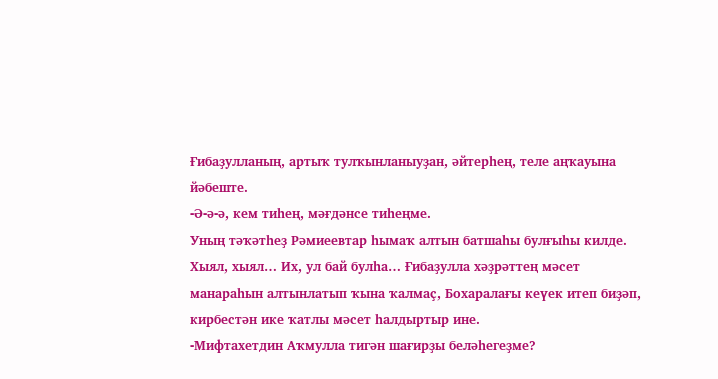Ғибаҙулланың, артыҡ тулҡынланыуҙан, әйтерһең, теле аңҡауына йәбеште.
-Ә-ә-ә, кем тиһең, мәғдәнсе тиһеңме.
Уның тәҡәтһеҙ Рәмиеевтар һымаҡ алтын батшаһы булғыһы килде. Хыял, хыял… Их, ул бай булһа… Ғибаҙулла хәҙрәттең мәсет манараһын алтынлатып ҡына ҡалмаҫ, Бохаралағы кеүек итеп биҙәп, кирбестән ике ҡатлы мәсет һалдыртыр ине.
-Мифтахетдин Аҡмулла тигән шағирҙы беләһегеҙме?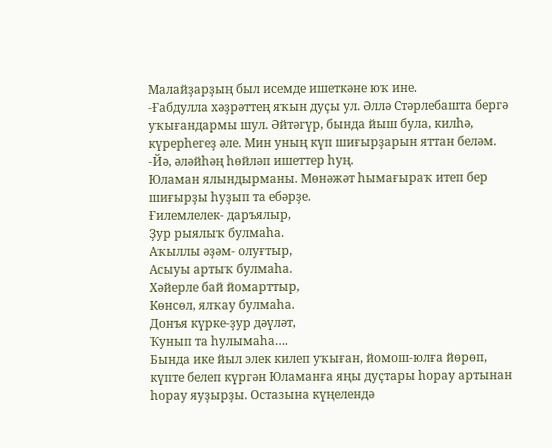Малайҙарҙың был исемде ишеткәне юҡ ине.
-Ғабдулла хәҙрәттең яҡын дуҫы ул. Әллә Стәрлебашта бергә уҡығандармы шул. Әйтәгүр, бында йыш була, килһә, күрерһегеҙ әле. Мин уның күп шиғырҙарын яттан беләм.
-Йә, әләйһәң һөйләп ишеттер һуң.
Юламан ялындырманы. Мөнәжәт һымағыраҡ итеп бер шиғырҙы һуҙып та ебәрҙе.
Ғилемлелек- даръялыр,
Ҙур рыялыҡ булмаһа.
Аҡыллы әҙәм- олуғтыр,
Асыуы артыҡ булмаһа.
Хәйерле бай йомарттыр,
Көнсөл, ялҡау булмаһа.
Донъя күрке-ҙур дәүләт,
Ҡунып та һулымаһа….
Бында ике йыл элек килеп уҡыған, йомош-юлға йөрөп, күпте белеп күргән Юламанға яңы дуҫтары һорау артынан һорау яуҙырҙы. Остазына күңелендә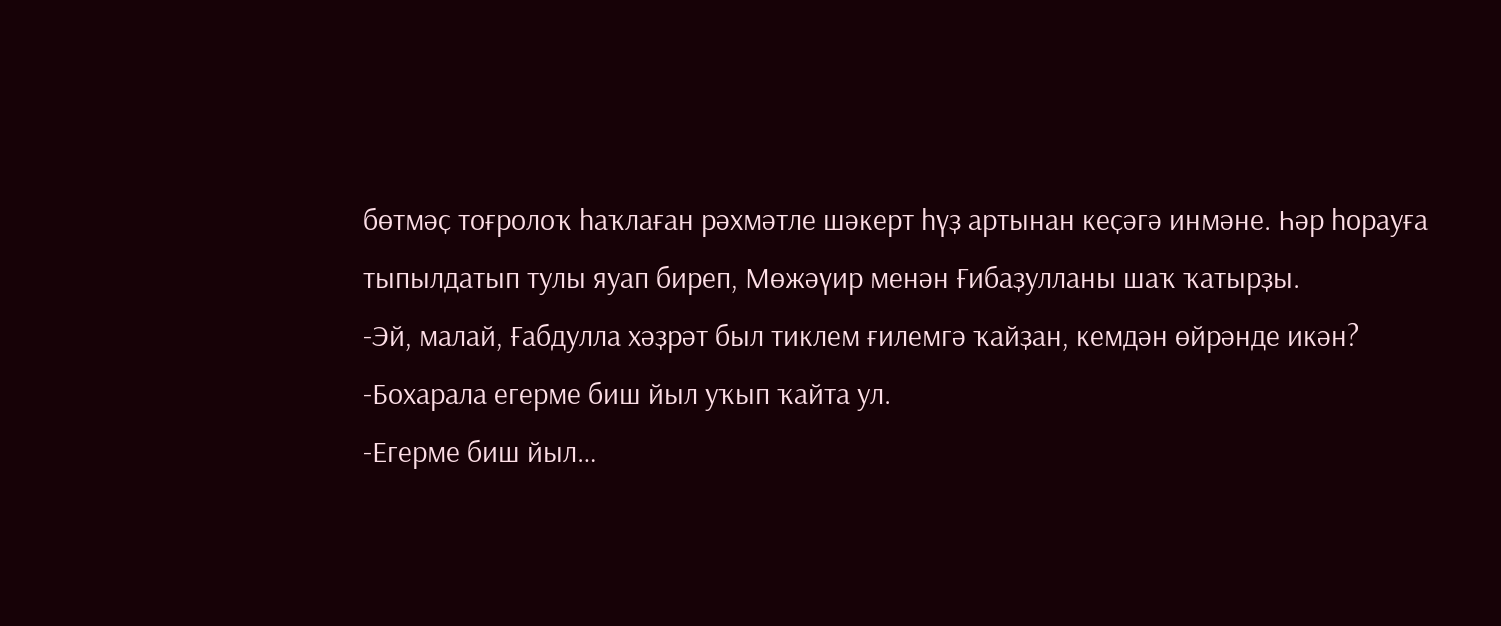бөтмәҫ тоғролоҡ һаҡлаған рәхмәтле шәкерт һүҙ артынан кеҫәгә инмәне. Һәр һорауға тыпылдатып тулы яуап биреп, Мөжәүир менән Ғибаҙулланы шаҡ ҡатырҙы.
-Эй, малай, Ғабдулла хәҙрәт был тиклем ғилемгә ҡайҙан, кемдән өйрәнде икән?
-Бохарала егерме биш йыл уҡып ҡайта ул.
-Егерме биш йыл…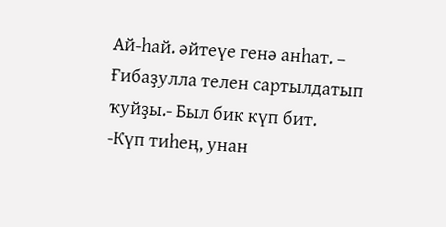Ай-һай. әйтеүе генә анһат. – Ғибаҙулла телен сартылдатып ҡуйҙы.- Был бик күп бит.
-Күп тиһең, унан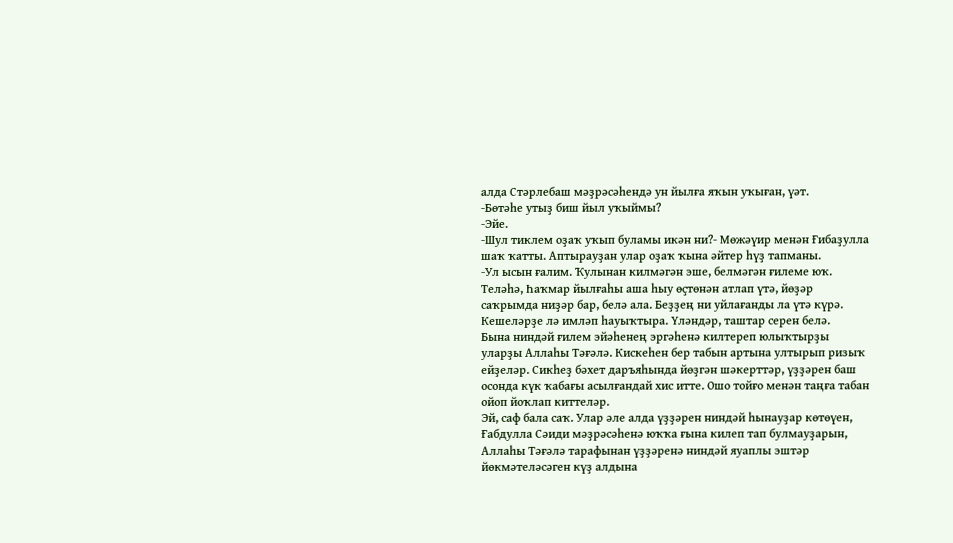алда Стәрлебаш мәҙрәсәһендә ун йылға яҡын уҡыған, үәт.
-Бөтәһе утыҙ биш йыл уҡыймы?
-Эйе.
-Шул тиклем оҙаҡ уҡып буламы икән ни?- Мөжәүир менән Ғибаҙулла шаҡ ҡатты. Аптырауҙан улар оҙаҡ ҡына әйтер һүҙ тапманы.
-Ул ысын ғалим. Ҡулынан килмәгән эше, белмәгән ғилеме юҡ. Теләһә, Һаҡмар йылғаһы аша һыу өҫтөнән атлап үтә, йөҙәр саҡрымда ниҙәр бар, белә ала. Беҙҙең ни уйлағанды ла үтә күрә. Кешеләрҙе лә имләп һауыҡтыра. Үләндәр, таштар серен белә.
Бына ниндәй ғилем эйәһенең эргәһенә килтереп юлыҡтырҙы уларҙы Аллаһы Тәғәлә. Кискеһен бер табын артына ултырып ризыҡ ейҙеләр. Сикһеҙ бәхет даръяһында йөҙгән шәкерттәр, үҙҙәрен баш осонда күк ҡабағы асылғандай хис итте. Ошо тойғо менән таңға табан ойоп йоҡлап киттеләр.
Эй, саф бала саҡ. Улар әле алда үҙҙәрен ниндәй һынауҙар көтөүен, Ғабдулла Сәиди мәҙрәсәһенә юҡҡа ғына килеп тап булмауҙарын, Аллаһы Тәғәлә тарафынан үҙҙәренә ниндәй яуаплы эштәр йөкмәтеләсәген күҙ алдына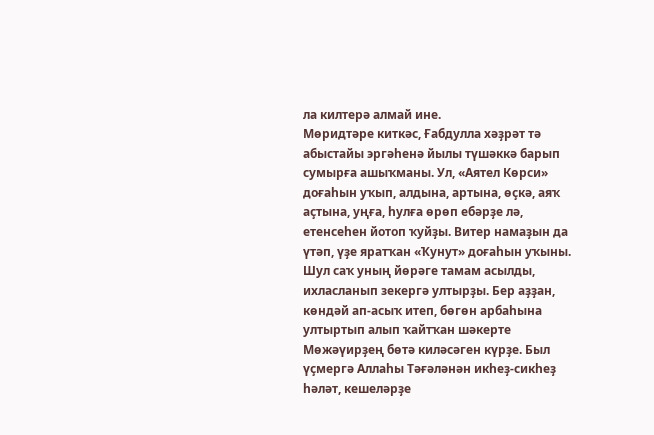ла килтерә алмай ине.
Мөридтәре киткәс, Ғабдулла хәҙрәт тә абыстайы эргәһенә йылы түшәккә барып сумырға ашыҡманы. Ул, «Аятел Көрси» доғаһын уҡып, алдына, артына, өҫкә, аяҡ аҫтына, уңға, һулға өрөп ебәрҙе лә, етенсеһен йотоп ҡуйҙы. Витер намаҙын да үтәп, үҙе яратҡан «Ҡунут» доғаһын уҡыны. Шул саҡ уның йөрәге тамам асылды, ихласланып зекергә ултырҙы. Бер аҙҙан, көндәй ап-асыҡ итеп, бөгөн арбаһына ултыртып алып ҡайтҡан шәкерте Мөжәүирҙең бөтә киләсәген күрҙе. Был үҫмергә Аллаһы Тәғәләнән икһеҙ-сикһеҙ һәләт, кешеләрҙе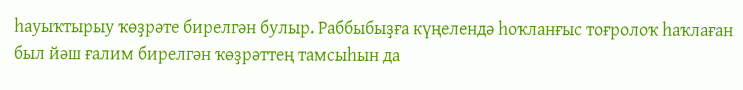һауыҡтырыу ҡөҙрәте бирелгән булыр. Раббыбыҙға күңелендә һоҡланғыс тоғролоҡ һаҡлаған был йәш ғалим бирелгән ҡөҙрәттең тамсыһын да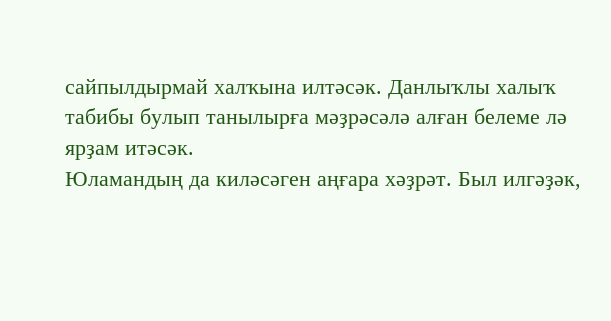сайпылдырмай халҡына илтәсәк. Данлыҡлы халыҡ табибы булып танылырға мәҙрәсәлә алған белеме лә ярҙам итәсәк.
Юламандың да киләсәген аңғара хәҙрәт. Был илгәҙәк,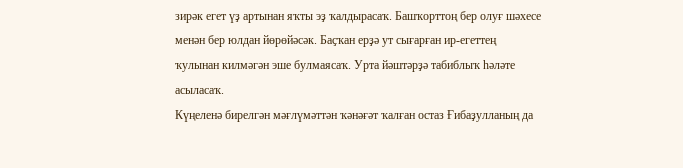зирәк егет үҙ артынан яҡты эҙ ҡалдырасаҡ. Башҡорттоң бер олуғ шәхесе менән бер юлдан йөрөйәсәк. Баҫҡан ерҙә ут сығарған ир-егеттең ҡулынан килмәгән эше булмаясаҡ. Урта йәштәрҙә табиблыҡ һәләте асыласаҡ.
Күңеленә бирелгән мәғлүмәттән ҡәнәғәт ҡалған остаз Ғибаҙулланың да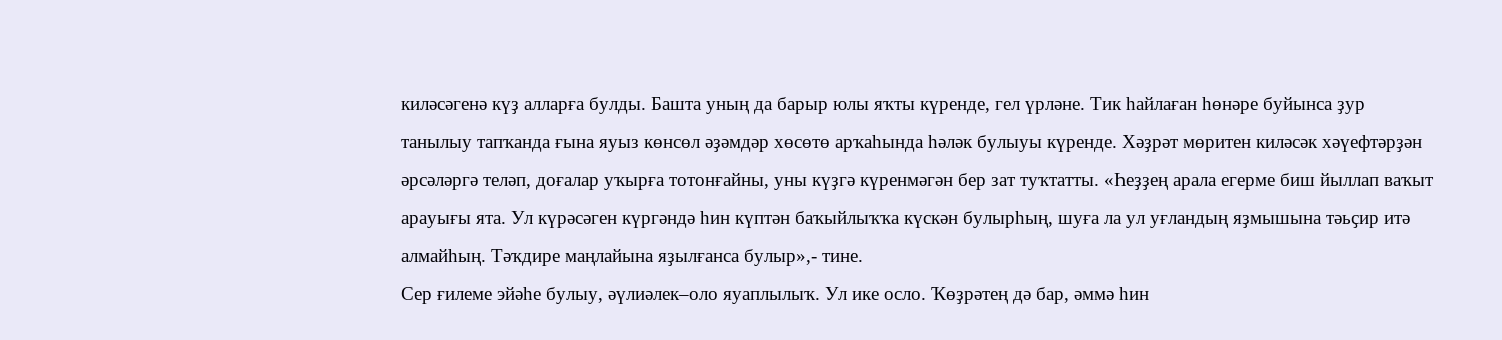киләсәгенә күҙ алларға булды. Башта уның да барыр юлы яҡты күренде, гел үрләне. Тик һайлаған һөнәре буйынса ҙур танылыу тапҡанда ғына яуыз көнсөл әҙәмдәр хөсөтө арҡаһында һәләк булыуы күренде. Хәҙрәт мөритен киләсәк хәүефтәрҙән әрсәләргә теләп, доғалар уҡырға тотонғайны, уны күҙгә күренмәгән бер зат туҡтатты. «Һеҙҙең арала егерме биш йыллап ваҡыт арауығы ята. Ул күрәсәген күргәндә һин күптән баҡыйлыҡҡа күскән булырһың, шуға ла ул уғландың яҙмышына тәьҫир итә алмайһың. Тәҡдире маңлайына яҙылғанса булыр»,- тине.
Сер ғилеме эйәһе булыу, әүлиәлек–оло яуаплылыҡ. Ул ике осло. Ҡөҙрәтең дә бар, әммә һин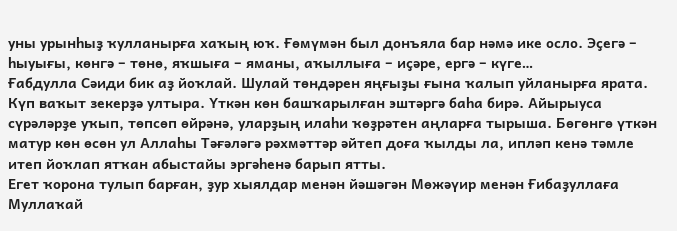уны урынһыҙ ҡулланырға хаҡың юҡ. Ғөмүмән был донъяла бар нәмә ике осло. Эҫегә – һыуығы, көнгә – төнө, яҡшыға – яманы, аҡыллыға – иҫәре, ергә – күге…
Ғабдулла Сәиди бик аҙ йоҡлай. Шулай төндәрен яңғыҙы ғына ҡалып уйланырға ярата. Күп ваҡыт зекерҙә ултыра. Үткән көн башҡарылған эштәргә баһа бирә. Айырыуса сүрәләрҙе уҡып, төпсөп өйрәнә, уларҙың илаһи ҡөҙрәтен аңларға тырыша. Бөгөнгө үткән матур көн өсөн ул Аллаһы Тәғәләгә рәхмәттәр әйтеп доға ҡылды ла, ипләп кенә тәмле итеп йоҡлап ятҡан абыстайы эргәһенә барып ятты.
Егет ҡорона тулып барған, ҙур хыялдар менән йәшәгән Мөжәүир менән Ғибаҙуллаға Муллаҡай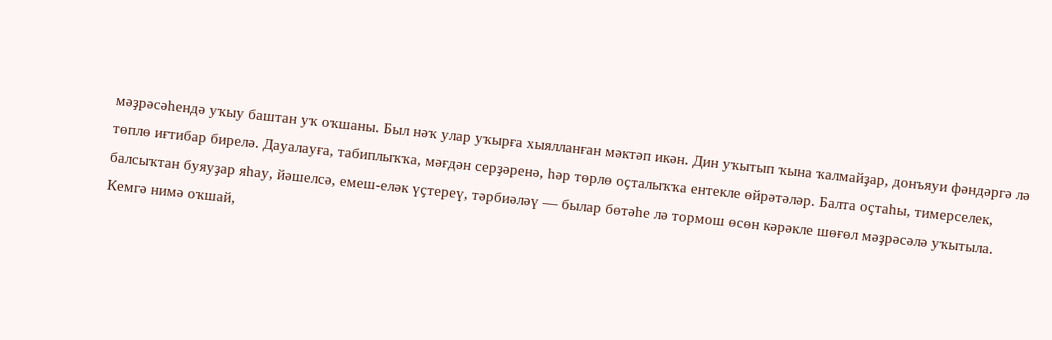мәҙрәсәһендә уҡыу баштан уҡ оҡшаны. Был нәҡ улар уҡырға хыялланған мәктәп икән. Дин уҡытып ҡына ҡалмайҙар, донъяуи фәндәргә лә төплө иғтибар бирелә. Дауалауға, табиплыҡҡа, мәғдән серҙәренә, һәр төрлө оҫталыҡҡа ентекле өйрәтәләр. Балта оҫтаһы, тимерселек, балсыҡтан буяуҙар яһау, йәшелсә, емеш-еләк үҫтереү, тәрбиәләү — былар бөтәһе лә тормош өсөн кәрәкле шөғөл мәҙрәсәлә уҡытыла.
Кемгә нимә оҡшай,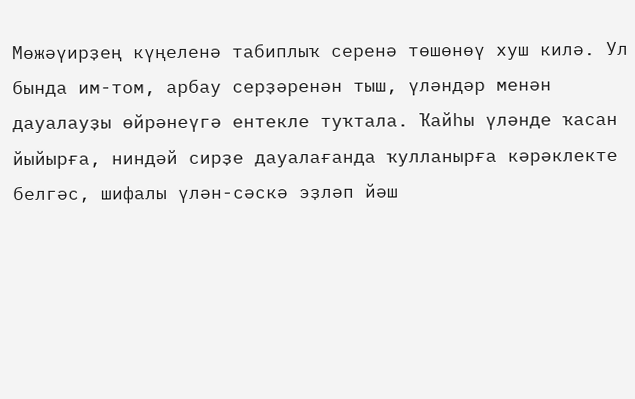Мөжәүирҙең күңеленә табиплыҡ серенә төшөнөү хуш килә. Ул бында им-том, арбау серҙәренән тыш, үләндәр менән дауалауҙы өйрәнеүгә ентекле туҡтала. Ҡайһы үләнде ҡасан йыйырға, ниндәй сирҙе дауалағанда ҡулланырға кәрәклекте белгәс, шифалы үлән-сәскә эҙләп йәш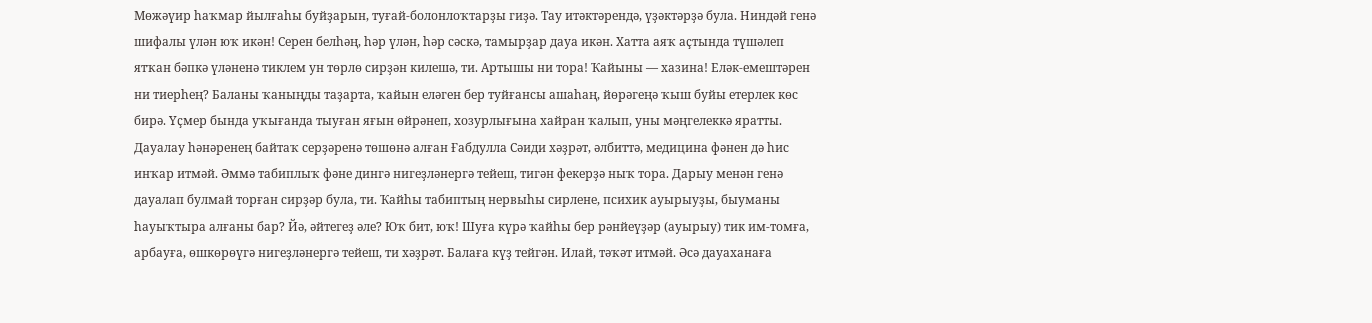Мөжәүир һаҡмар йылғаһы буйҙарын, туғай-болонлоҡтарҙы гиҙә. Тау итәктәрендә, үҙәктәрҙә була. Ниндәй генә шифалы үлән юҡ икән! Серен белһәң, һәр үлән, һәр сәскә, тамырҙар дауа икән. Хатта аяҡ аҫтында түшәлеп ятҡан бәпкә үләненә тиклем ун төрлө сирҙән килешә, ти. Артышы ни тора! Ҡайыны — хазина! Еләк-емештәрен ни тиерһең? Баланы ҡаныңды таҙарта, ҡайын еләген бер туйғансы ашаһаң, йөрәгеңә ҡыш буйы етерлек көс бирә. Үҫмер бында уҡығанда тыуған яғын өйрәнеп, хозурлығына хайран ҡалып, уны мәңгелеккә яратты.
Дауалау һәнәренең байтаҡ серҙәренә төшөнә алған Ғабдулла Сәиди хәҙрәт, әлбиттә, медицина фәнен дә һис инҡар итмәй. Әммә табиплыҡ фәне дингә нигеҙләнергә тейеш, тигән фекерҙә ныҡ тора. Дарыу менән генә дауалап булмай торған сирҙәр була, ти. Ҡайһы табиптың нервыһы сирлене, психик ауырыуҙы, быуманы һауыҡтыра алғаны бар? Йә, әйтегеҙ әле? Юҡ бит, юҡ! Шуға күрә ҡайһы бер рәнйеүҙәр (ауырыу) тик им-томға, арбауға, өшкөрөүгә нигеҙләнергә тейеш, ти хәҙрәт. Балаға күҙ тейгән. Илай, тәҡәт итмәй. Әсә дауаханаға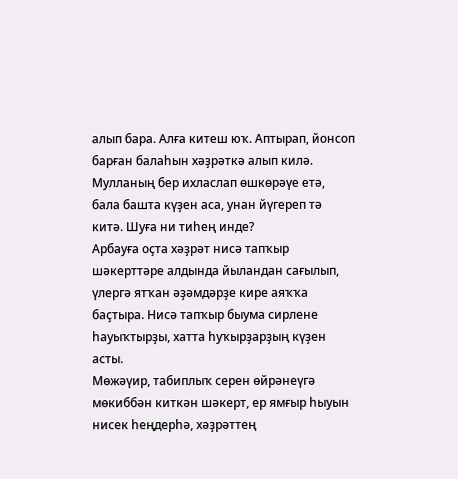алып бара. Алға китеш юҡ. Аптырап, йонсоп барған балаһын хәҙрәткә алып килә. Мулланың бер ихласлап өшкөрәүе етә, бала башта күҙен аса, унан йүгереп тә китә. Шуға ни тиһең инде?
Арбауға оҫта хәҙрәт нисә тапҡыр шәкерттәре алдында йыландан сағылып, үлергә ятҡан әҙәмдәрҙе кире аяҡҡа баҫтыра. Нисә тапҡыр быума сирлене һауыҡтырҙы, хатта һуҡырҙарҙың күҙен асты.
Мөжәүир, табиплыҡ серен өйрәнеүгә мөкиббән киткән шәкерт, ер ямғыр һыуын нисек һеңдерһә, хәҙрәттең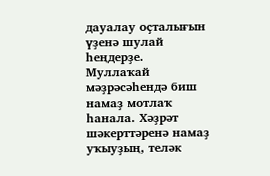дауалау оҫталығын үҙенә шулай һеңдерҙе.
Муллаҡай мәҙрәсәһендә биш намаҙ мотлаҡ һанала. Хәҙрәт шәкерттәренә намаҙ уҡыуҙың, теләк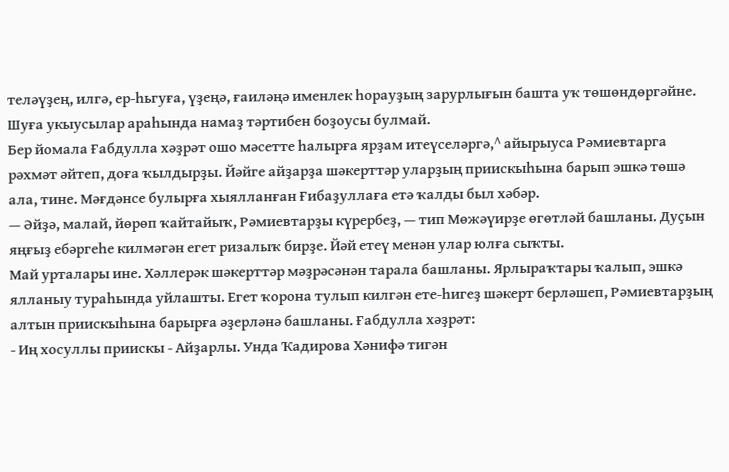теләүҙең, илгә, ер-һьгуға, үҙеңә, ғаиләңә именлек һорауҙың зарурлығын башта уҡ төшөндөргәйне. Шуға укыусылар араһында намаҙ тәртибен боҙоусы булмай.
Бер йомала Ғабдулла хәҙрәт ошо мәсетте һалырға ярҙам итеүселәргә,^ айырыуса Рәмиевтарга рәхмәт әйтеп, доға ҡылдырҙы. Йәйге айҙарҙа шәкерттәр уларҙың приискыһына барып эшкә төшә ала, тине. Мәғдәнсе булырға хыялланған Ғибаҙуллаға етә ҡалды был хәбәр.
— Әйҙә, малай, йөрөп ҡайтайыҡ, Рәмиевтарҙы күрербеҙ, — тип Мөжәүирҙе өгөтләй башланы. Дуҫын яңғыҙ ебәргеһе килмәгән егет ризалыҡ бирҙе. Йәй етеү менән улар юлға сыҡты.
Май урталары ине. Хәллерәк шәкерттәр мәҙрәсәнән тарала башланы. Ярлыраҡтары ҡалып, эшкә ялланыу тураһында уйлашты. Егет ҡорона тулып килгән ете-һигеҙ шәкерт берләшеп, Рәмиевтарҙың алтын приискыһына барырға әҙерләнә башланы. Ғабдулла хәҙрәт:
- Иң хосуллы приискы - Айҙарлы. Унда Ҡадирова Хәнифә тигән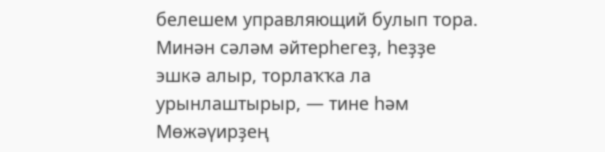белешем управляющий булып тора. Минән сәләм әйтерһегеҙ, һеҙҙе эшкә алыр, торлаҡҡа ла урынлаштырыр, — тине һәм Мөжәүирҙең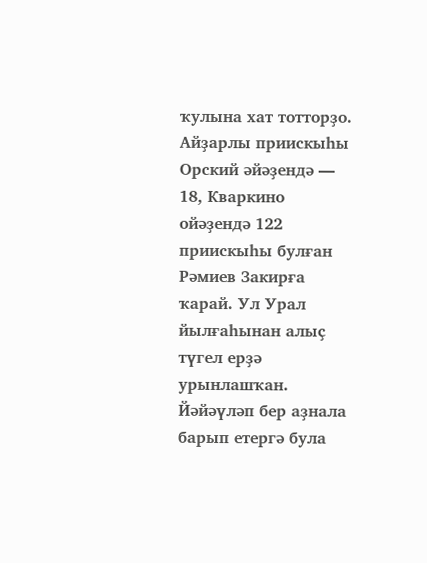ҡулына хат тотторҙо.
Айҙарлы приискыһы Орский әйәҙендә — 18, Кваркино ойәҙендә 122 приискыһы булған Рәмиев Закирға ҡарай. Ул Урал йылғаһынан алыҫ түгел ерҙә урынлашҡан. Йәйәүләп бер аҙнала барып етергә була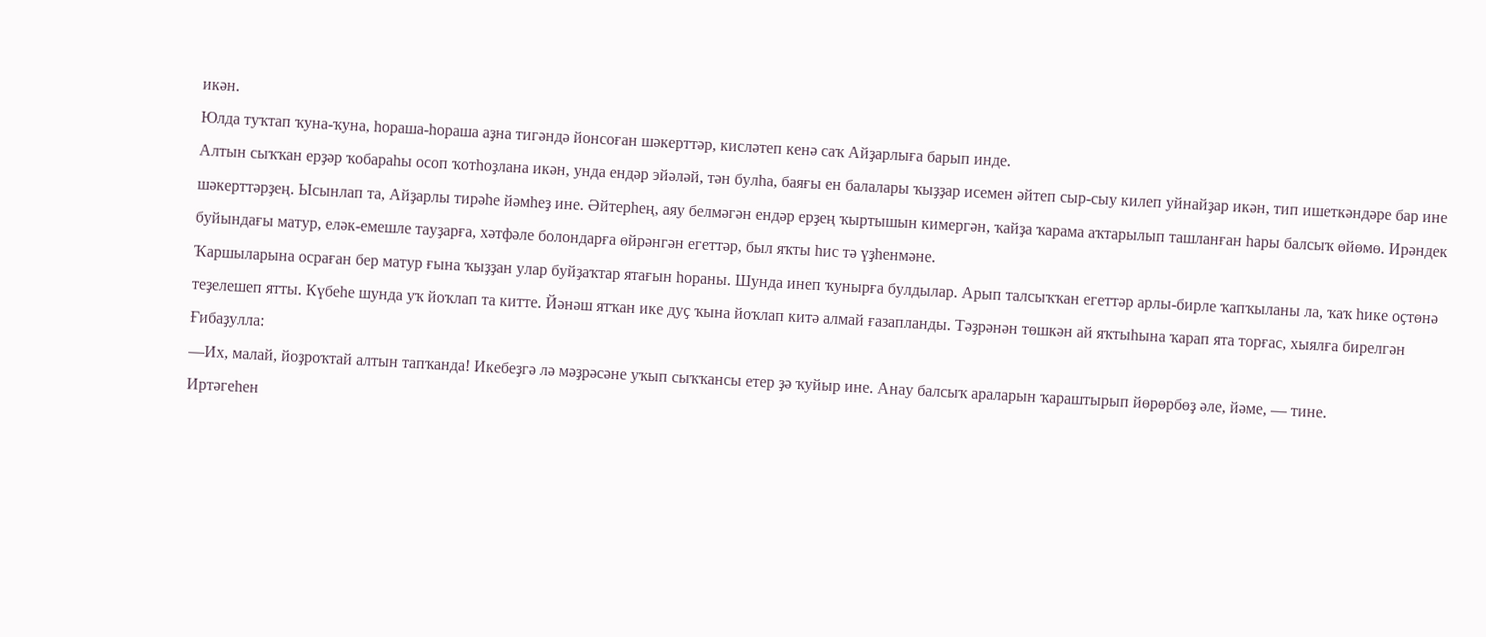икән.
Юлда туҡтап ҡуна-ҡуна, һораша-һораша аҙна тигәндә йонсоған шәкерттәр, кисләтеп кенә саҡ Айҙарлыға барып инде.
Алтын сыҡҡан ерҙәр ҡобараһы осоп ҡотһоҙлана икән, унда ендәр эйәләй, тән булһа, баяғы ен балалары ҡыҙҙар исемен әйтеп сыр-сыу килеп уйнайҙар икән, тип ишеткәндәре бар ине шәкерттәрҙең. Ысынлап та, Айҙарлы тирәһе йәмһеҙ ине. Әйтерһең, аяу белмәгән ендәр ерҙең ҡыртышын кимергән, ҡайҙа ҡарама аҡтарылып ташланған һары балсыҡ өйөмө. Ирәндек буйындағы матур, еләк-емешле тауҙарға, хәтфәле болондарға өйрәнгән егеттәр, был яҡты һис тә үҙһенмәне.
Ҡаршыларына осраған бер матур ғына ҡыҙҙан улар буйҙаҡтар ятағын һораны. Шунда инеп ҡунырға булдылар. Арып талсыҡҡан егеттәр арлы-бирле ҡапҡыланы ла, ҡаҡ һике оҫтөнә теҙелешеп ятты. Күбеһе шунда уҡ йоҡлап та китте. Йәнәш ятҡан ике дуҫ ҡына йоҡлап китә алмай ғазапланды. Тәҙрәнән төшкән ай яҡтыһына ҡарап ята торғас, хыялға бирелгән Ғибаҙулла:
—Их, малай, йоҙроҡтай алтын тапҡанда! Икебеҙгә лә мәҙрәсәне уҡып сыҡҡансы етер ҙә ҡуйыр ине. Анау балсыҡ араларын ҡараштырып йөрөрбөҙ әле, йәме, — тине.
Иртәгеһен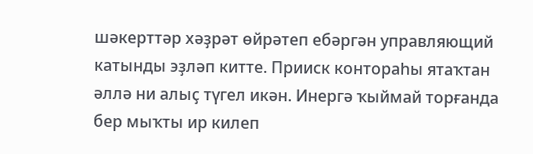шәкерттәр хәҙрәт өйрәтеп ебәргән управляющий катынды эҙләп китте. Прииск контораһы ятаҡтан әллә ни алыҫ түгел икән. Инергә ҡыймай торғанда бер мыҡты ир килеп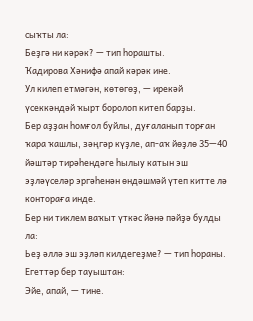сыҡты ла:
Беҙгә ни кәрәк? — тип һорашты.
Ҡадирова Хәнифә апай кәрәк ине.
Ул килеп етмәгән, көтөгөҙ, — ирекәй үсеккәндәй ҡырт боролоп китеп барҙы.
Бер аҙҙан һомғол буйлы, дуғаланып торған ҡара ҡашлы, зәңгәр күҙле, ап-аҡ йөҙлө 35—40 йәштәр тирәһендәге һылыу катын эш эҙләүселәр эргәһенән өндәшмәй үтеп китте лә контораға инде.
Бер ни тиклем ваҡыт үткәс йәнә пәйҙә булды ла:
Ьеҙ әллә эш эҙләп килдегеҙме? — тип һораны. Егеттәр бер тауыштан:
Эйе, апай, — тине.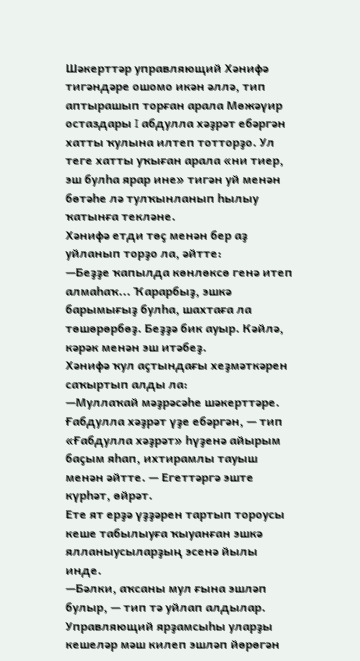Шәкерттәр управляющий Хәнифә тигәндәре ошомо икән әллә, тип аптырашып торған арала Мөжәүир остаздары I абдулла хәҙрәт ебәргән хатты ҡулына илтеп тотторҙо. Ул теге хатты уҡыған арала «ни тиер, эш булһа ярар ине» тигән уй менән бөтәһе лә тулҡынланып һылыу ҡатынға текләне.
Хәнифә етди төҫ менән бер аҙ уйланып торҙо ла, әйтте:
—Беҙҙе ҡапылда көнлөксө генә итеп алмаһаҡ... Ҡарарбыҙ, эшкә барымығыҙ булһа, шахтаға ла төшөрөрбөҙ. Беҙҙә бик ауыр. Кәйлә, кәрәк менән эш итәбеҙ.
Хәнифә ҡул аҫтындағы хеҙмәткәрен саҡыртып алды ла:
—Муллаҡай мәҙрәсәһе шәкерттәре. Ғабдулла хәҙрәт үҙе ебәргән, — тип «Ғабдулла хәҙрәт» һүҙенә айырым баҫым яһап, ихтирамлы тауыш менән әйтте. — Егеттәргә эште күрһәт, өйрәт.
Ете ят ерҙә үҙҙәрен тартып тороусы кеше табылыуға ҡыуанған эшкә ялланыусыларҙың эсенә йылы инде.
—Бәлки, аҡсаны мул ғына эшләп булыр, — тип тә уйлап алдылар.
Управляющий ярҙамсыһы уларҙы кешеләр мәш килеп эшләп йөрөгән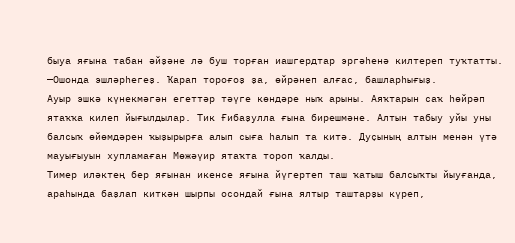быуа яғына табан әйҙәне лә буш торған иашгердтар эргәһенә килтереп туҡтатты.
—Ошонда эшләрһегеҙ. Ҡарап тороғоҙ ҙа, өйрәнеп алғас, башларһығыҙ.
Ауыр эшкә күнекмәгән егеттәр тәүге көндәре ныҡ арыны. Аяҡтарын саҡ һөйрәп ятаҡҡа килеп йығылдылар. Тик Ғибаҙулла ғына бирешмәне. Алтын табыу уйы уны балсыҡ өйөмдәрен ҡыҙырырға алып сыға һалып та китә. Дуҫының алтын менән үтә мауығыуын хупламаған Мөжәүир ятаҡта тороп ҡалды.
Тимер иләктең бер яғынан икенсе яғына йүгертеп таш ҡатыш балсыҡты йыуғанда, араһында баҙлап киткән шырпы осондай ғына ялтыр таштарҙы күреп,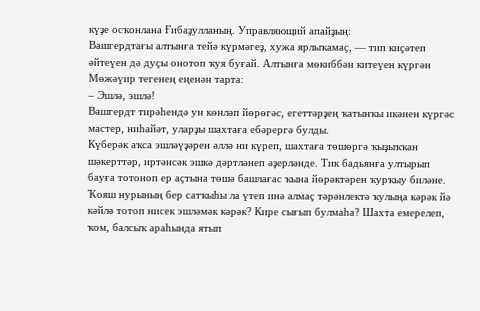күҙе осҡонлана Ғибаҙулланың. Управляющий апайҙың:
Вашгердтағы алтынға тейә күрмәгеҙ, хужа ярлыҡамаҫ, — тип киҫәтеп әйтеүен дә дуҫы онотоп ҡуя буғай. Алтынға мөкиббән китеүен күргән Мөжәүир тегенең еңенән тарта:
– Эшлә, эшлә!
Вашгердт тирәһендә ун көнләп йөрөгәс, егеттәрҙең ҡатынҡы икәнен күргәс мастер, ниһайәт, уларҙы шахтаға ебәрергә булды.
Күберәк аҡса эшләүҙәрен әллә ни күреп, шахтаға төшөргә ҡыҙыҡҡан шәкерттәр, иртәнсәк эшкә дәртләнеп әҙерләнде. Тик бадьянға ултырып бауға тотоноп ер аҫтына төшә башлағас ҡына йөрәктәрен ҡурҡыу биләне. Ҡояш нурының бер сатҡыһы ла үтеп инә алмаҫ тәрәнлектә ҡулыңа кәрәк йә кәйлә тотоп нисек эшләмәк кәрәк? Кире сығып булмаһа? Шахта емерелеп, ҡом, балсыҡ араһында ятып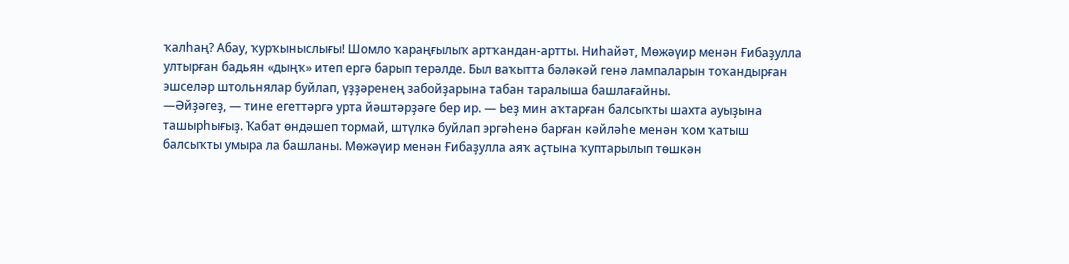ҡалһаң? Абау, ҡурҡыныслығы! Шомло ҡараңғылыҡ артҡандан-артты. Ниһайәт, Мөжәүир менән Ғибаҙулла ултырған бадьян «дыңҡ» итеп ергә барып терәлде. Был ваҡытта бәләкәй генә лампаларын тоҡандырған эшселәр штольнялар буйлап, үҙҙәренең забойҙарына табан таралыша башлағайны.
—Әйҙәгеҙ, — тине егеттәргә урта йәштәрҙәге бер ир. — Ьеҙ мин аҡтарған балсыҡты шахта ауыҙына ташырһығыҙ. Ҡабат өндәшеп тормай, штүлкә буйлап эргәһенә барған кәйләһе менән ҡом ҡатыш балсыҡты умыра ла башланы. Мөжәүир менән Ғибаҙулла аяҡ аҫтына ҡуптарылып төшкән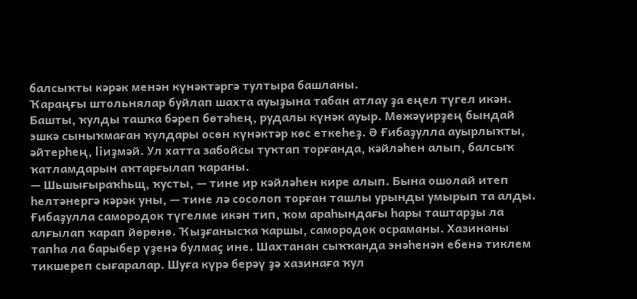балсыҡты кәрәк менән күнәктәргә тултыра башланы.
Ҡараңғы штольнялар буйлап шахта ауыҙына табан атлау ҙа еңел түгел икән. Башты, ҡулды ташҡа бәреп бөтәһең, рудалы күнәк ауыр. Мөжәүирҙең бындай эшкә сыныҡмаған ҡулдары осөн күнәктәр көс еткеһеҙ. Ә Ғибаҙулла ауырлыҡты, әйтерһең, liиҙмәй. Ул хатта забойсы туҡтап торғанда, кәйләһен алып, балсыҡ ҡатламдарын аҡтарғылап ҡараны.
— Шьшығыраҡһьщ, ҡусты, — тине ир кәйләһен кире алып. Бына ошолай итеп һелтәнергә кәрәк уны, — тине лә сосолоп торған ташлы урынды умырып та алды.
Ғибаҙулла самородок түгелме икән тип, ҡом араһындағы һары таштарҙы ла алғылап ҡарап йөрөнө. Ҡыҙғанысҡа ҡаршы, самородок осраманы. Хазинаны тапһа ла барыбер үҙенә булмаҫ ине. Шахтанан сыҡҡанда энәһенән ебенә тиклем тикшереп сығаралар. Шуға күрә берәү ҙә хазинаға ҡул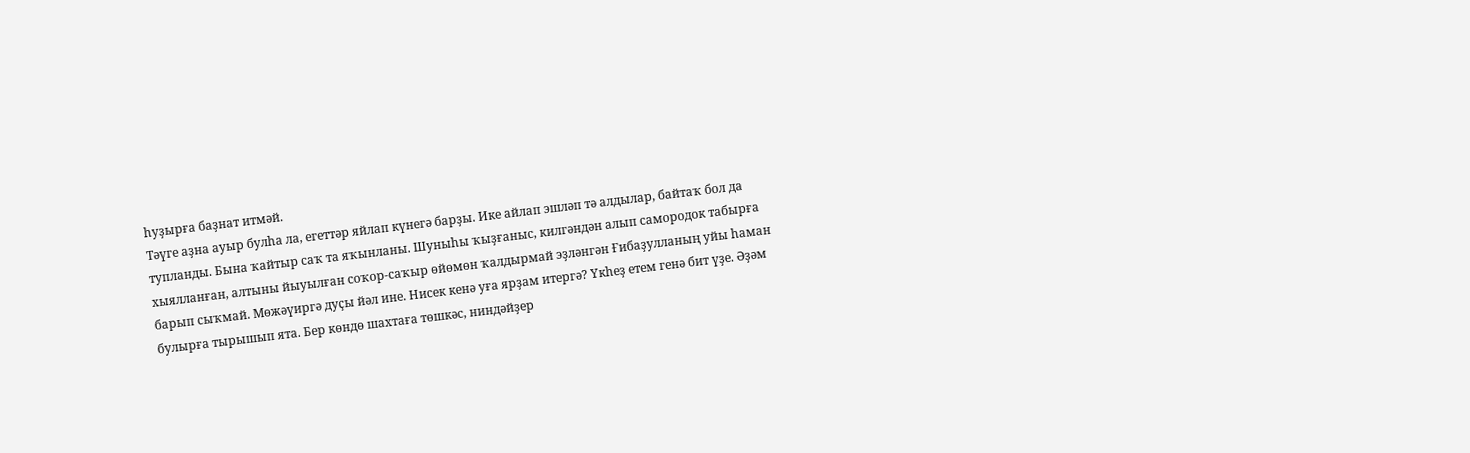һуҙырға баҙнат итмәй.
Тәүге аҙна ауыр булһа ла, егеттәр яйлап күнегә барҙы. Ике айлап эшләп тә алдылар, байтаҡ бол да тупланды. Бына ҡайтыр саҡ та яҡынланы. Шуныһы ҡыҙғаныс, килгәндән алып самородок табырға хыялланған, алтыны йыуылған соҡор-саҡыр өйөмөн ҡалдырмай эҙләнгән Ғибаҙулланың уйы һаман барып сыҡмай. Мөжәүиргә дуҫы йәл ине. Нисек кенә уға ярҙам итергә? Үкһеҙ етем генә бит үҙе. Әҙәм булырға тырышып ята. Бер көндө шахтаға төшкәс, ниндәйҙер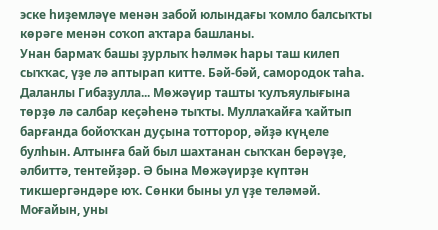эске һиҙемләүе менән забой юлындағы ҡомло балсыҡты көрәге менән соҡоп аҡтара башланы.
Унан бармаҡ башы ҙурлыҡ һәлмәк һары таш килеп сыҡҡас, үҙе лә аптырап китте. Бәй-бәй, самородок таһа. Даланлы Гибаҙулла... Мөжәүир ташты ҡулъяулығына төрҙө лә салбар кеҫәһенә тыҡты. Муллаҡайға ҡайтып барғанда бойоҡҡан дуҫына тотторор, әйҙә күңеле булһын. Алтынға бай был шахтанан сыҡҡан берәүҙе, әлбиттә, тентейҙәр. Ә бына Мөжәүирҙе күптән тикшергәндәре юҡ. Сөнки быны ул үҙе теләмәй. Моғайын, уны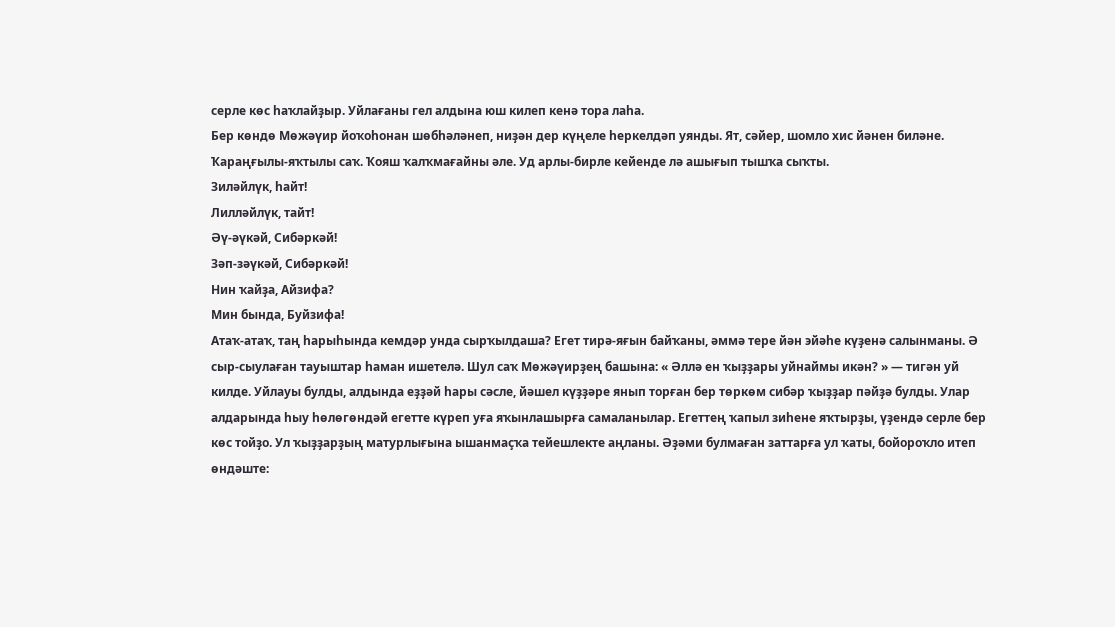серле көс һаҡлайҙыр. Уйлағаны гел алдына юш килеп кенә тора лаһа.
Бер көндө Мөжәүир йоҡоһонан шөбһәләнеп, ниҙән дер күңеле һеркелдәп уянды. Ят, сәйер, шомло хис йәнен биләне.
Ҡараңғылы-яҡтылы саҡ. Ҡояш ҡалҡмағайны әле. Уд арлы-бирле кейенде лә ашығып тышҡа сыҡты.
Зиләйлүк, һайт!
Лилләйлүк, тайт!
Әү-әүкәй, Сибәркәй!
Зәп-зәүкәй, Сибәркәй!
Нин ҡайҙа, Айзифа?
Мин бында, Буйзифа!
Атаҡ-атаҡ, таң һарыһында кемдәр унда сырҡылдаша? Егет тирә-яғын байҡаны, әммә тере йән эйәһе күҙенә салынманы. Ә сыр-сыулаған тауыштар һаман ишетелә. Шул саҡ Мөжәүирҙең башына: « Әллә ен ҡыҙҙары уйнаймы икән? » — тигән уй килде. Уйлауы булды, алдында еҙҙәй һары сәсле, йәшел күҙҙәре янып торған бер төркөм сибәр ҡыҙҙар пәйҙә булды. Улар алдарында һыу һөлөгөндәй егетте күреп уға яҡынлашырға самаланылар. Егеттең ҡапыл зиһене яҡтырҙы, үҙендә серле бер көс тойҙо. Ул ҡыҙҙарҙың матурлығына ышанмаҫҡа тейешлекте аңланы. Әҙәми булмаған заттарға ул ҡаты, бойороҡло итеп өндәште: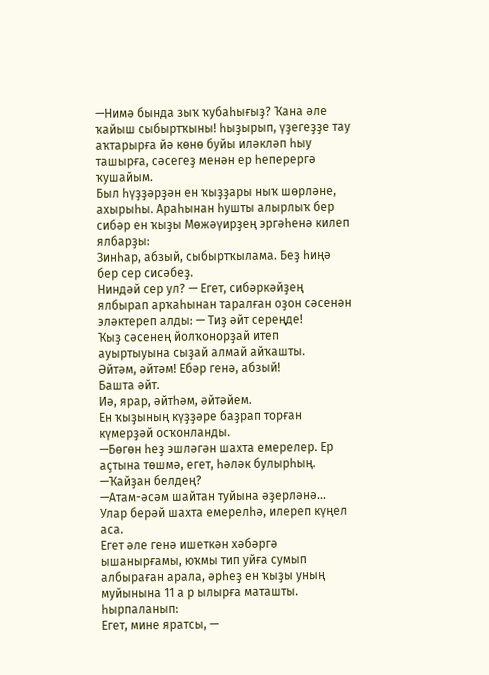—Нимә бында зыҡ ҡубаһығыҙ? Ҡана әле ҡайыш сыбыртҡыны! һыҙырып, үҙегеҙҙе тау аҡтарырға йә көнө буйы иләкләп һыу ташырға, сәсегеҙ менән ер һеперергә ҡушайым.
Был һүҙҙәрҙән ен ҡыҙҙары ныҡ шөрләне, ахырыһы. Араһынан һушты алырлыҡ бер сибәр ен ҡыҙы Мөжәүирҙең эргәһенә килеп ялбарҙы:
Зинһар, абзый, сыбыртҡылама. Беҙ һиңә бер сер сисәбеҙ.
Ниндәй сер ул? — Егет, сибәркәйҙең ялбырап арҡаһынан таралған оҙон сәсенән эләктереп алды: — Тиҙ әйт сереңде!
Ҡыҙ сәсенең йолҡонорҙай итеп ауыртыуына сыҙай алмай айҡашты.
Әйтәм, әйтәм! Ебәр генә, абзый!
Башта әйт.
Иә, ярар, әйтһәм, әйтәйем.
Ен ҡыҙының күҙҙәре баҙрап торған күмерҙәй осҡонланды.
—Бөгөн һеҙ эшләгән шахта емерелер. Ер аҫтына төшмә, егет, һәләк булырһың.
—Ҡайҙан белдең?
—Атам-әсәм шайтан туйына әҙерләнә... Улар берәй шахта емерелһә, илереп күңел аса.
Егет әле генә ишеткән хәбәргә ышанырғамы, юҡмы тип уйға сумып албыраған арала, әрһеҙ ен ҡыҙы уның муйынына 11 а р ылырға маташты. һырпаланып:
Егет, мине яратсы, —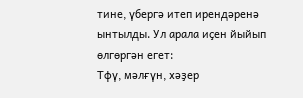тине, үбергә итеп ирендәренә ынтылды. Ул арала иҫен йыйып өлгөргән егет:
Тфү, мәлғүн, хәҙер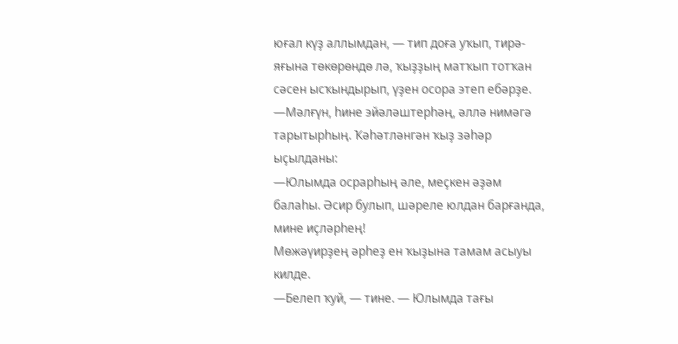юғал күҙ аллымдан, — тип доға уҡып, тирә-яғына төкөрөндө лә, ҡыҙҙың матҡып тотҡан сәсен ысҡындырып, үҙен осора этеп ебәрҙе.
—Мәлғүн, һине эйәләштерһәң, әллә нимәгә тарытырһың. Ҡәһәтләнгән ҡыҙ зәһәр ыҫылданы:
—Юлымда осрарһың әле, меҫкен әҙәм балаһы. Әсир булып, шәреле юлдан барғанда, мине иҫләрһең!
Мөжәүирҙең әрһеҙ ен ҡыҙына тамам асыуы килде.
—Белеп ҡуй, — тине. — Юлымда тағы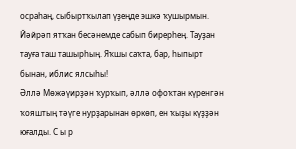осраһаң, сыбыртҡылап үҙеңде эшкә ҡушырмын. Йәйрәп ятҡан бесәнемде сабып бирерһең. Тауҙан тауға таш ташырһың. Яҡшы саҡта, бар, һыпырт бынан, иблис ялсыһы!
Әллә Мөжәүирҙән ҡурҡып, әллә офоҡтан күренгән ҡояштың тәүге нурҙарынан өркөп, ен ҡыҙы күҙҙән юғалды. С ы р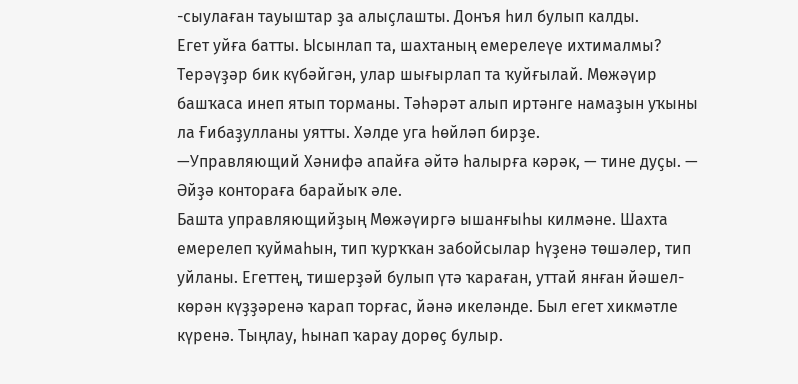-сыулаған тауыштар ҙа алыҫлашты. Донъя һил булып калды.
Егет уйға батты. Ысынлап та, шахтаның емерелеүе ихтималмы? Терәүҙәр бик күбәйгән, улар шығырлап та ҡуйғылай. Мөжәүир башҡаса инеп ятып торманы. Тәһәрәт алып иртәнге намаҙын уҡыны ла Ғибаҙулланы уятты. Хәлде уга һөйләп бирҙе.
—Управляющий Хәнифә апайға әйтә һалырға кәрәк, — тине дуҫы. — Әйҙә контораға барайыҡ әле.
Башта управляющийҙың Мөжәүиргә ышанғыһы килмәне. Шахта емерелеп ҡуймаһын, тип ҡурҡҡан забойсылар һүҙенә төшәлер, тип уйланы. Егеттең, тишерҙәй булып үтә ҡараған, уттай янған йәшел-көрән күҙҙәренә ҡарап торғас, йәнә икеләнде. Был егет хикмәтле күренә. Тыңлау, һынап ҡарау дорөҫ булыр.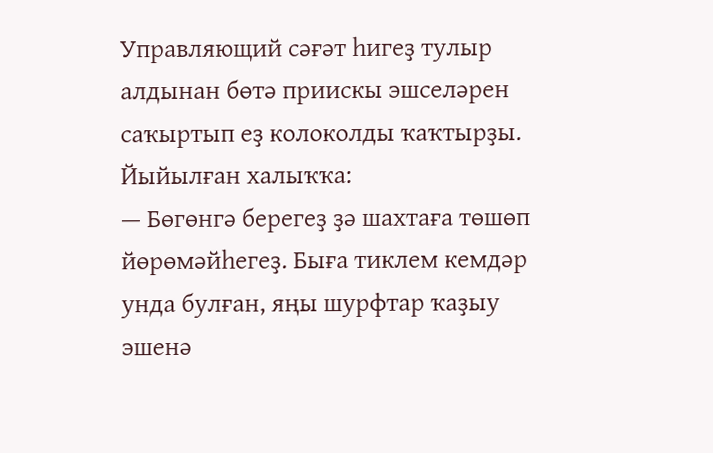Управляющий сәғәт һигеҙ тулыр алдынан бөтә приискы эшселәрен саҡыртып еҙ колоколды ҡаҡтырҙы. Йыйылған халыҡҡа:
— Бөгөнгә берегеҙ ҙә шахтаға төшөп йөрөмәйһегеҙ. Быға тиклем кемдәр унда булған, яңы шурфтар ҡаҙыу эшенә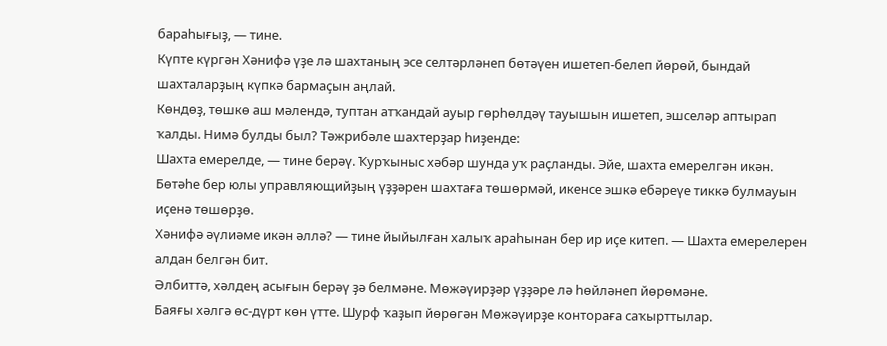бараһығыҙ, — тине.
Күпте күргән Хәнифә үҙе лә шахтаның эсе селтәрләнеп бөтәүен ишетеп-белеп йөрөй, бындай шахталарҙың күпкә бармаҫын аңлай.
Көндөҙ, төшкө аш мәлендә, туптан атҡандай ауыр гөрһөлдәү тауышын ишетеп, эшселәр аптырап ҡалды. Нимә булды был? Тәжрибәле шахтерҙар һиҙенде:
Шахта емерелде, — тине берәү. Ҡурҡыныс хәбәр шунда уҡ раҫланды. Эйе, шахта емерелгән икән. Бөтәһе бер юлы управляющийҙың үҙҙәрен шахтаға төшөрмәй, икенсе эшкә ебәреүе тиккә булмауын иҫенә төшөрҙө.
Хәнифә әүлиәме икән әллә? — тине йыйылған халыҡ араһынан бер ир иҫе китеп. — Шахта емерелерен алдан белгән бит.
Әлбиттә, хәлдең асығын берәү ҙә белмәне. Мөжәүирҙәр үҙҙәре лә һөйләнеп йөрөмәне.
Баяғы хәлгә өс-дүрт көн үтте. Шурф ҡаҙып йөрөгән Мөжәүирҙе контораға саҡырттылар.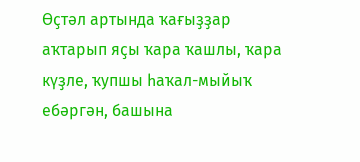Өҫтәл артында ҡағыҙҙар аҡтарып яҫы ҡара ҡашлы, ҡара күҙле, ҡупшы һаҡал-мыйыҡ ебәргән, башына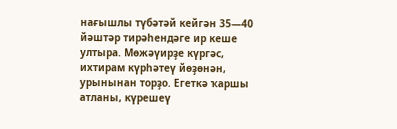нағышлы түбәтәй кейгән 35—40 йәштәр тирәһендәге ир кеше ултыра. Мөжәүирҙе күргәс, ихтирам күрһәтеү йөҙөнән, урынынан торҙо. Егеткә ҡаршы атланы, күрешеү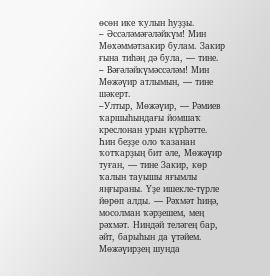өсөн ике ҡулын һуҙҙы.
– Әссәләмәғәләйкүм! Мин Мөхәммәтзакир булам. Закир ғына тиһәң дә була, — тине.
– Вәғәләйкүмәссәләм! Мин Мөжәүир атлымын, — тине шәкерт.
–Ултыр, Мөжәүир, — Рәмиев ҡаршыһындағы йомшаҡ креслонан урын күрһәтте.
Һин беҙҙе оло ҡазанан ҡотҡарҙың бит әле, Мөжәүир туған, — тине Закир, көр ҡалын тауышы яғымлы яңғыраны. Үҙе ишекле-түрле йөрөп алды. — Рәхмәт һиңә, мосолман ҡәрҙешем, мең рәхмәт. Ниндәй теләгең бар, әйт, барыһын да үтәйем.
Мөжәүирҙең шунда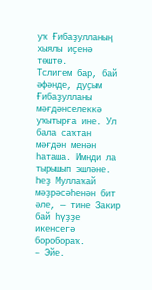уҡ Ғибаҙулланың хыялы иҫенә төштө.
Тслигем бар, бай әфәнде, дуҫым Ғибаҙулланы мәғдәнселеккә уҡытырға ине. Ул бала саҡтан мәғдән менән һаташа. Имнди ла тырышып эшләне.
Һеҙ Муллаҡай мәҙрәсәһенән бит әле, — тине Закир бай һүҙҙе икенсегә боробораҡ.
– Эйе.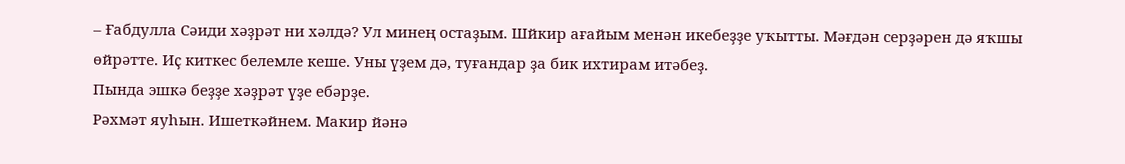– Ғабдулла Сәиди хәҙрәт ни хәлдә? Ул минең остаҙым. Шйкир ағайым менән икебеҙҙе уҡытты. Мәғдән серҙәрен дә яҡшы өйрәтте. Иҫ киткес белемле кеше. Уны үҙем дә, туғандар ҙа бик ихтирам итәбеҙ.
Пында эшкә беҙҙе хәҙрәт үҙе ебәрҙе.
Рәхмәт яуһын. Ишеткәйнем. Макир йәнә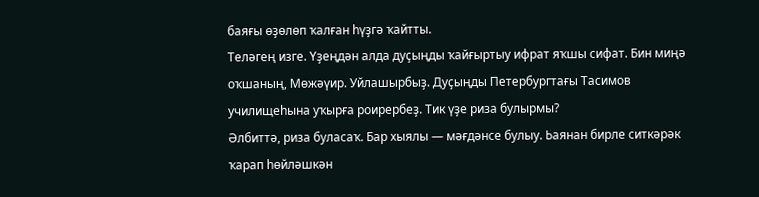баяғы өҙөлөп ҡалған һүҙгә ҡайтты.
Теләгең изге. Үҙеңдән алда дуҫыңды ҡайғыртыу ифрат яҡшы сифат. Бин миңә оҡшаның, Мөжәүир. Уйлашырбыҙ. Дуҫыңды Петербургтағы Тасимов училищеһына уҡырға роирербеҙ. Тик үҙе риза булырмы?
Әлбиттә, риза буласаҡ. Бар хыялы — мәғдәнсе булыу. Ьаянан бирле ситкәрәк ҡарап һөйләшкән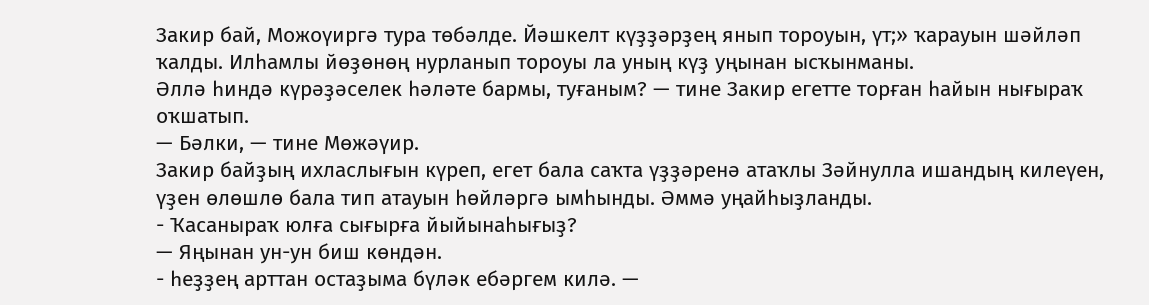Закир бай, Можоүиргә тура төбәлде. Йәшкелт күҙҙәрҙең янып тороуын, үт;» ҡарауын шәйләп ҡалды. Илһамлы йөҙөнөң нурланып тороуы ла уның күҙ уңынан ысҡынманы.
Әллә һиндә күрәҙәселек һәләте бармы, туғаным? — тине Закир егетте торған һайын нығыраҡ оҡшатып.
— Бәлки, — тине Мөжәүир.
Закир байҙың ихласлығын күреп, егет бала саҡта үҙҙәренә атаҡлы Зәйнулла ишандың килеүен, үҙен өлөшлө бала тип атауын һөйләргә ымһынды. Әммә уңайһыҙланды.
- Ҡасаныраҡ юлға сығырға йыйынаһығыҙ?
— Яңынан ун-ун биш көндән.
- һеҙҙең арттан остаҙыма бүләк ебәргем килә. —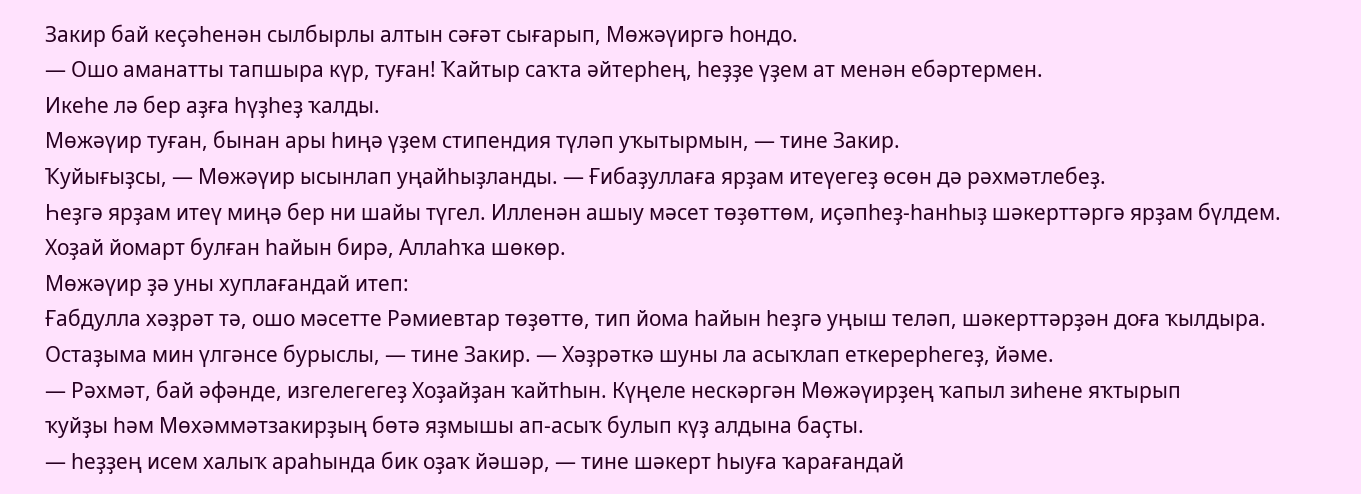Закир бай кеҫәһенән сылбырлы алтын сәғәт сығарып, Мөжәүиргә һондо.
— Ошо аманатты тапшыра күр, туған! Ҡайтыр саҡта әйтерһең, һеҙҙе үҙем ат менән ебәртермен.
Икеһе лә бер аҙға һүҙһеҙ ҡалды.
Мөжәүир туған, бынан ары һиңә үҙем стипендия түләп уҡытырмын, — тине Закир.
Ҡуйығыҙсы, — Мөжәүир ысынлап уңайһыҙланды. — Ғибаҙуллаға ярҙам итеүегеҙ өсөн дә рәхмәтлебеҙ.
Һеҙгә ярҙам итеү миңә бер ни шайы түгел. Илленән ашыу мәсет төҙөттөм, иҫәпһеҙ-һанһыҙ шәкерттәргә ярҙам бүлдем. Хоҙай йомарт булған һайын бирә, Аллаһҡа шөкөр.
Мөжәүир ҙә уны хуплағандай итеп:
Ғабдулла хәҙрәт тә, ошо мәсетте Рәмиевтар төҙөттө, тип йома һайын һеҙгә уңыш теләп, шәкерттәрҙән доға ҡылдыра.
Остаҙыма мин үлгәнсе бурыслы, — тине Закир. — Хәҙрәткә шуны ла асыҡлап еткерерһегеҙ, йәме.
— Рәхмәт, бай әфәнде, изгелегегеҙ Хоҙайҙан ҡайтһын. Күңеле нескәргән Мөжәүирҙең ҡапыл зиһене яҡтырып
ҡуйҙы һәм Мөхәммәтзакирҙың бөтә яҙмышы ап-асыҡ булып күҙ алдына баҫты.
— һеҙҙең исем халыҡ араһында бик оҙаҡ йәшәр, — тине шәкерт һыуға ҡарағандай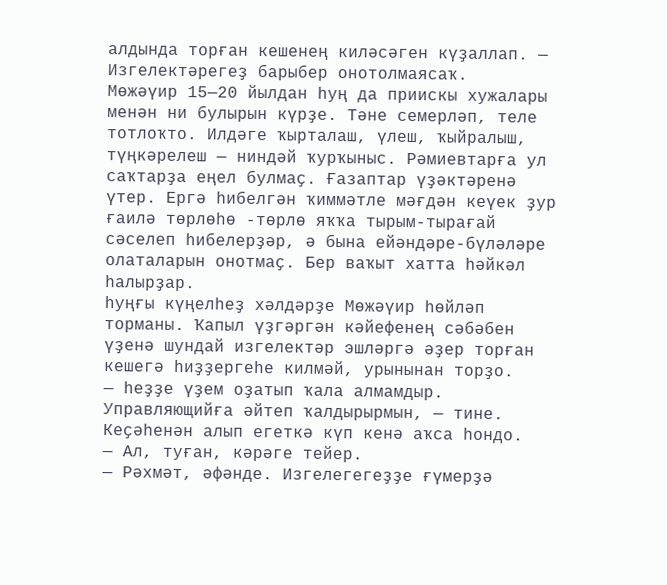алдында торған кешенең киләсәген күҙаллап. — Изгелектәрегеҙ барыбер онотолмаясаҡ.
Мөжәүир 15—20 йылдан һуң да приискы хужалары менән ни булырын күрҙе. Тәне семерләп, теле тотлоҡто. Илдәге ҡырталаш, үлеш, ҡыйралыш, түңкәрелеш — ниндәй ҡурҡыныс. Рәмиевтарға ул саҡтарҙа еңел булмаҫ. Ғазаптар үҙәктәренә үтер. Ергә һибелгән ҡиммәтле мәғдән кеүек ҙур ғаилә төрлөһө -төрлө яҡҡа тырым-тырағай сәселеп һибелерҙәр, ә бына ейәндәре-бүләләре олаталарын онотмаҫ. Бер ваҡыт хатта һәйкәл һалырҙар.
һуңғы күңелһеҙ хәлдәрҙе Мөжәүир һөйләп торманы. Ҡапыл үҙгәргән кәйефенең сәбәбен үҙенә шундай изгелектәр эшләргә әҙер торған кешегә һиҙҙергеһе килмәй, урынынан торҙо.
— һеҙҙе үҙем оҙатып ҡала алмамдыр. Управляющийға әйтеп ҡалдырырмын, — тине. Кеҫәһенән алып егеткә күп кенә аҡса һондо.
— Ал, туған, кәрәге тейер.
— Рәхмәт, әфәнде. Изгелегегеҙҙе ғүмерҙә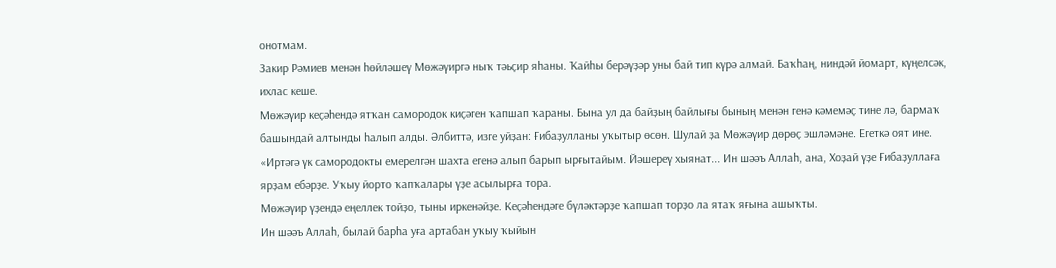онотмам.
Закир Рәмиев менән һөйләшеү Мөжәүиргә ныҡ тәьҫир яһаны. Ҡайһы берәүҙәр уны бай тип күрә алмай. Баҡһаң, ниндәй йомарт, күңелсәк, ихлас кеше.
Мөжәүир кеҫәһендә ятҡан самородок киҫәген ҡапшап ҡараны. Бына ул да байҙың байлығы бының менән генә кәмемәҫ тине лә, бармаҡ башындай алтынды һалып алды. Әлбиттә, изге уйҙан: Ғибаҙулланы уҡытыр өсөн. Шулай ҙа Мөжәүир дөрөҫ эшләмәне. Егеткә оят ине. «Иртәгә үк самородокты емерелгән шахта егенә алып барып ырғытайым. Йәшереү хыянат... Ин шәәъ Аллаһ, ана, Хоҙай үҙе Ғибаҙуллаға ярҙам ебәрҙе. Уҡыу йорто ҡапҡалары үҙе асылырға тора.
Мөжәүир үҙендә еңеллек тойҙо, тыны иркенәйҙе. Кеҫәһендәге бүләктәрҙе ҡапшап торҙо ла ятаҡ яғына ашыҡты.
Ин шәәъ Аллаһ, былай барһа уға артабан уҡыу ҡыйын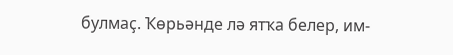булмаҫ. Ҡөрьәнде лә ятҡа белер, им-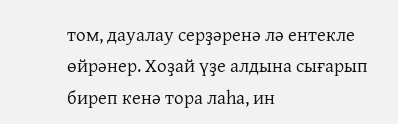том, дауалау серҙәренә лә ентекле өйрәнер. Хоҙай үҙе алдына сығарып биреп кенә тора лаһа, ин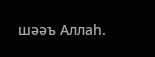шәәъ Аллаһ.